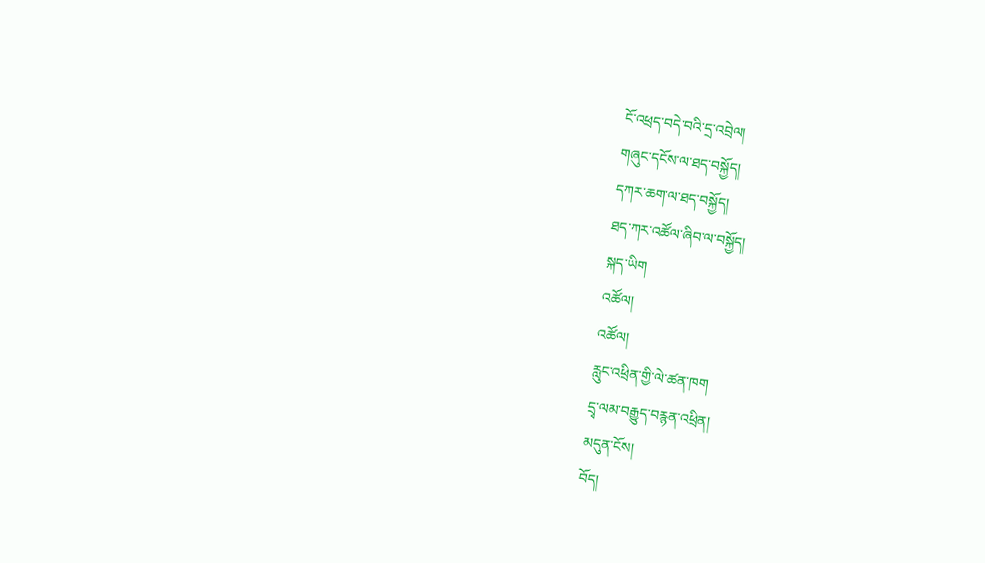ངོ་འཕྲད་བདེ་བའི་དྲ་འབྲེལ།
གཞུང་དངོས་ལ་ཐད་བསྐྱོད།
དཀར་ཆག་ལ་ཐད་བསྐྱོད།
ཐད་ཀར་འཚོལ་ཞིབ་ལ་བསྐྱོད།
སྐད་ཡིག
འཚོལ།
འཚོལ།
རླུང་འཕྲིན་གྱི་ལེ་ཚན་ཁག
དྲྭ་ལམ་བརྒྱུད་བརྙན་འཕྲིན།
མདུན་ངོས།
བོད།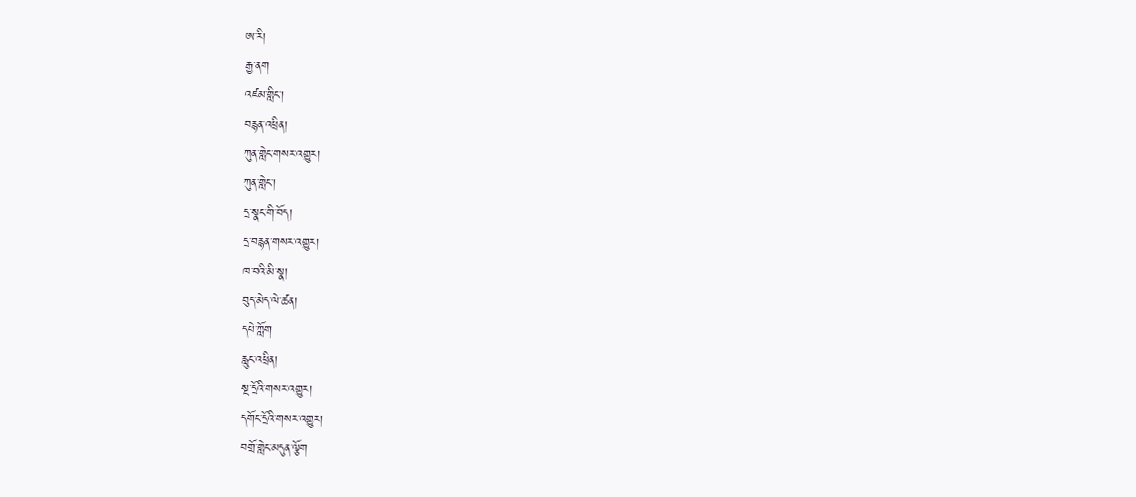ཨ་རི།
རྒྱ་ནག
འཛམ་གླིང་།
བརྙན་འཕྲིན།
ཀུན་གླེང་གསར་འགྱུར།
ཀུན་གླེང་།
དྲ་སྣང་གི་བོད།
དྲ་བརྙན་གསར་འགྱུར།
ཁ་བའི་མི་སྣ།
བུད་མེད་ལེ་ཚན།
དཔེ་ཀློག
རླུང་འཕྲིན།
སྔ་དྲོའི་གསར་འགྱུར།
དགོང་དྲོའི་གསར་འགྱུར།
བགྲོ་གླེང་མདུན་ལྕོག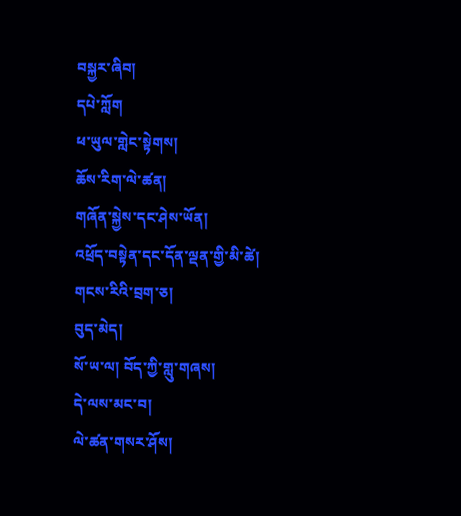བསྐྱར་ཞིབ།
དཔེ་ཀློག
ཕ་ཡུལ་གླེང་སྟེགས།
ཆོས་རིག་ལེ་ཚན།
གཞོན་སྐྱེས་དང་ཤེས་ཡོན།
འཕྲོད་བསྟེན་དང་དོན་ལྡན་གྱི་མི་ཚེ།
གངས་རིའི་བྲག་ཅ།
བུད་མེད།
སོ་ཡ་ལ། བོད་ཀྱི་གླུ་གཞས།
དེ་ལས་མང་བ།
ལེ་ཚན་གསར་ཤོས།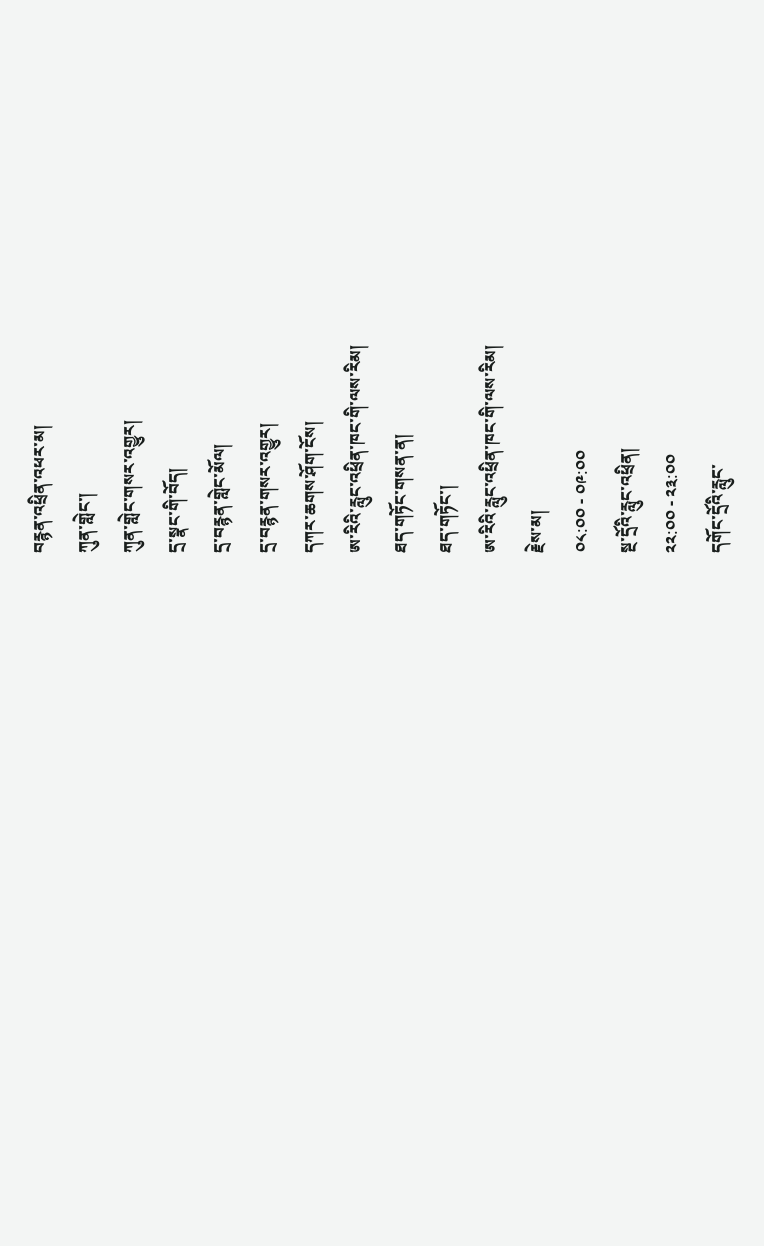བརྙན་འཕྲིན་འཕར་མ།
ཀུན་གླེང་།
ཀུན་གླེང་གསར་འགྱུར།
དྲ་སྣང་གི་བོད།
དྲ་བརྙན་གླེང་མོལ།
དྲ་བརྙན་གསར་འགྱུར།
དཀར་ཆགས་ཤོག་ངོས།
ཨ་རིའི་རླུང་འཕྲིན་ཁང་གི་ལས་རིམ།
ཐད་གཏོང་གསན་ན།
ཐད་གཏོང་།
ཨ་རིའི་རླུང་འཕྲིན་ཁང་གི་ལས་རིམ།
རྗེས་མ།
༠༨:༠༠ - ༠༩:༠༠
སྔ་དྲོའི་རླུང་འཕྲིན།
༢༢:༠༠ - ༢༣:༠༠
དགོང་དྲོའི་རླུང་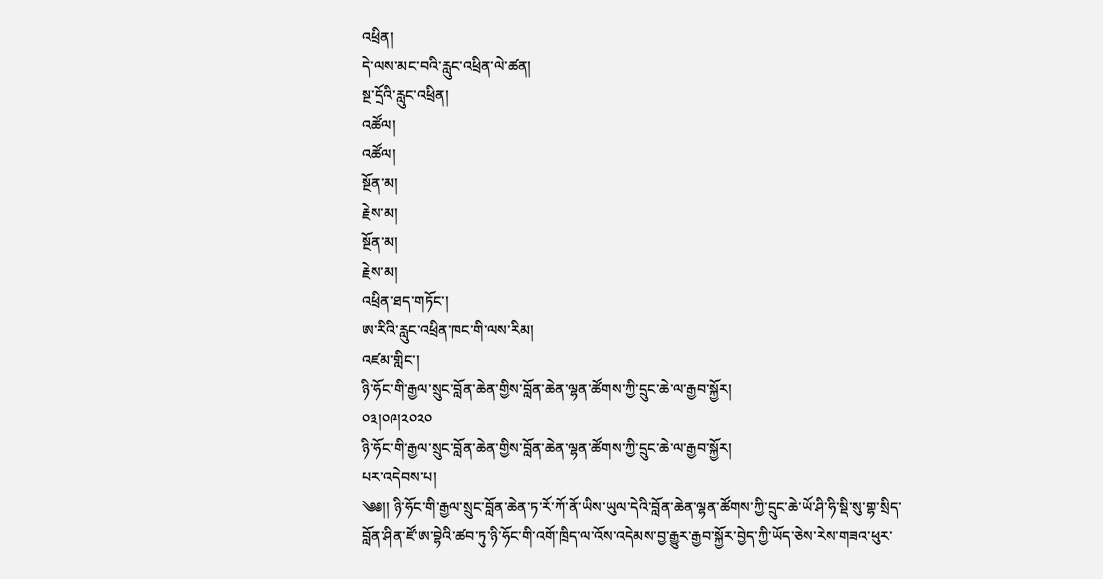འཕྲིན།
དེ་ལས་མང་བའི་རླུང་འཕྲིན་ལེ་ཚན།
སྔ་དྲོའི་རླུང་འཕྲིན།
འཚོལ།
འཚོལ།
སྔོན་མ།
རྗེས་མ།
སྔོན་མ།
རྗེས་མ།
འཕྲིན་ཐད་གཏོང་།
ཨ་རིའི་རླུང་འཕྲིན་ཁང་གི་ལས་རིམ།
འཛམ་གླིང་།
ཉི་ཧོང་གི་རྒྱལ་སྲུང་བློན་ཆེན་གྱིས་བློན་ཆེན་ལྷན་ཚོགས་ཀྱི་དྲུང་ཆེ་ལ་རྒྱབ་སྐྱོར།
༠༣།༠༩།༢༠༢༠
ཉི་ཧོང་གི་རྒྱལ་སྲུང་བློན་ཆེན་གྱིས་བློན་ཆེན་ལྷན་ཚོགས་ཀྱི་དྲུང་ཆེ་ལ་རྒྱབ་སྐྱོར།
པར་འདེབས་པ།
༄༅།། ཉི་ཧོང་གི་རྒྱལ་སྲུང་བློན་ཆེན་ཏ་རོ་ཀོ་ནོ་ཡིས་ཡུལ་དེའི་བློན་ཆེན་ལྷན་ཚོགས་ཀྱི་དྲུང་ཆེ་ཡོ་ཤི་ཧི་སྡི་སུ་གྷ་སྲིད་བློན་ཤིན་ཛོ་ཨ་བྷེའི་ཚབ་ཏུ་ཉི་ཧོང་གི་འགོ་ཁྲིད་ལ་འོས་འདེམས་བྱ་རྒྱུར་རྒྱབ་སྐྱོར་བྱེད་ཀྱི་ཡོད་ཅེས་རེས་གཟའ་ཕུར་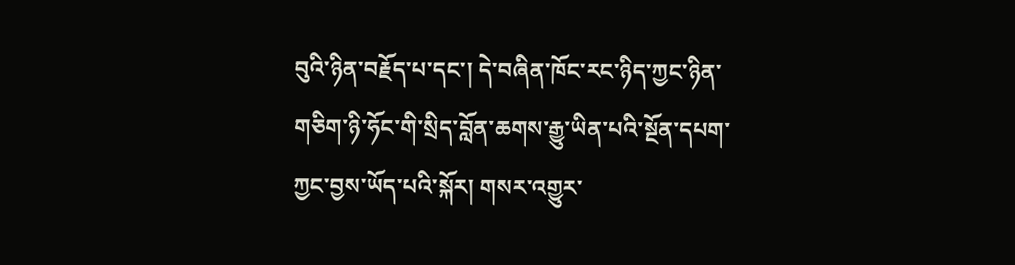བུའི་ཉིན་བརྗོད་པ་དང་། དེ་བཞིན་ཁོང་རང་ཉིད་ཀྱང་ཉིན་གཅིག་ཉི་ཧོང་གི་སྲིད་བློན་ཆགས་རྒྱུ་ཡིན་པའི་སྔོན་དཔག་ཀྱང་བྱས་ཡོད་པའི་སྐོར། གསར་འགྱུར་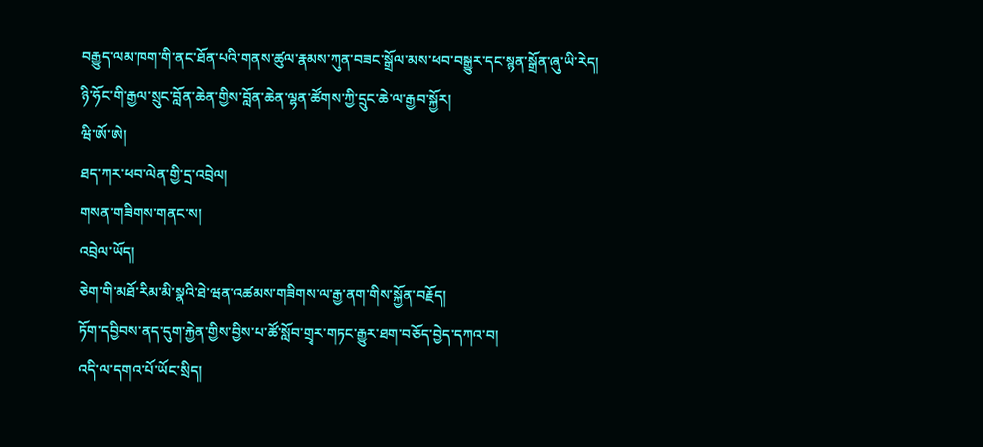བརྒྱུད་ལམ་ཁག་གི་ནང་ཐོན་པའི་གནས་ཚུལ་རྣམས་ཀུན་བཟང་སྒྲོལ་མས་ཕབ་བསྒྱུར་དང་སྙན་སྒྲོན་ཞུ་ཡི་རེད།
ཉི་ཧོང་གི་རྒྱལ་སྲུང་བློན་ཆེན་གྱིས་བློན་ཆེན་ལྷན་ཚོགས་ཀྱི་དྲུང་ཆེ་ལ་རྒྱབ་སྐྱོར།
ཝི་ཨོ་ཨེ།
ཐད་ཀར་ཕབ་ལེན་གྱི་དྲ་འབྲེལ།
གསན་གཟིགས་གནང་ས།
འབྲེལ་ཡོད།
ཅེག་གི་མཐོ་རིམ་མི་སྣའི་ཐེ་ཝན་འཚམས་གཟིགས་ལ་རྒྱ་ནག་གིས་སྐྱོན་བརྗོད།
ཏོག་དབྱིབས་ནད་དུག་རྐྱེན་གྱིས་བྱིས་པ་ཚོ་སློབ་གྲྭར་གཏང་རྒྱུར་ཐག་བཅོད་བྱེད་དཀའ་བ།
འདི་ལ་དགའ་པོ་ཡོང་སྲིད།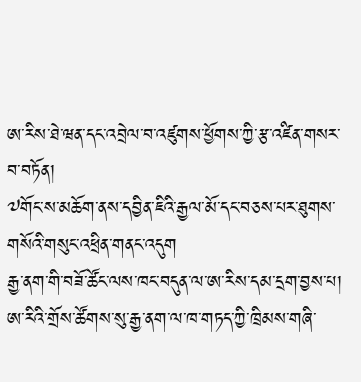ཨ་རིས་ཐེ་ཝན་དང་འབྲེལ་བ་འཛུགས་ཕྱོགས་ཀྱི་རྩ་འཛིན་གསར་བ་བཏོན།
༧གོང་ས་མཆོག་ནས་དབྱིན་ཇིའི་རྒྱལ་མོ་དང་བཅས་པར་ཐུགས་གསོའི་གསུང་འཕྲིན་གནང་འདུག
རྒྱ་ནག་གི་བཟོ་ཚོང་ལས་ཁང་བདུན་ལ་ཨ་རིས་དམ་དྲག་བྱས་པ།
ཨ་རིའི་གྲོས་ཚོགས་སུ་རྒྱ་ནག་ལ་ཁ་གཏད་ཀྱི་ཁྲིམས་གཞི་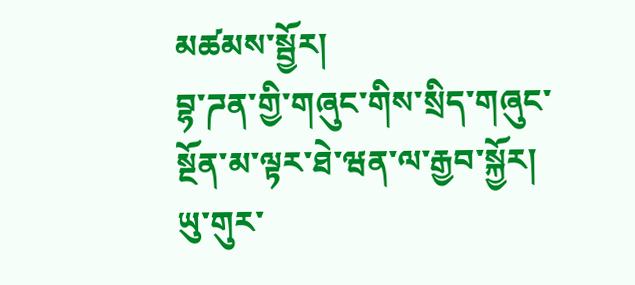མཚམས་སྦྱོར།
བྷ་ཌན་གྱི་གཞུང་གིས་སྲིད་གཞུང་སྔོན་མ་ལྟར་ཐེ་ཝན་ལ་རྒྱབ་སྐྱོར།
ཡུ་གུར་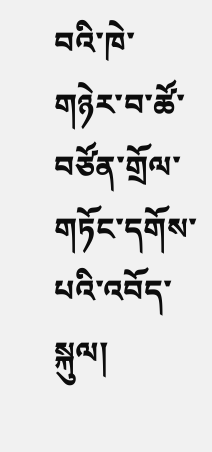བའི་ཁེ་གཉེར་བ་ཚོ་བཙོན་གྲོལ་གཏོང་དགོས་པའི་འབོད་སྐུལ།